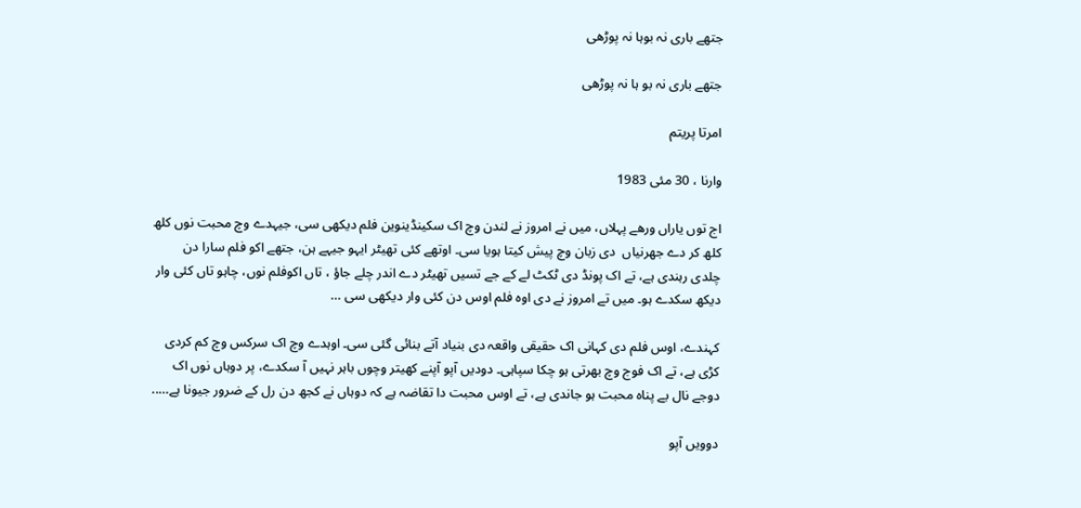جتھے باری نہ بوہا نہ پوڑھی

جتھے باری نہ بو ہا نہ پوڑھی

امرتا پریتم

وارنا ، 30 مئی 1983

اج توں یاراں ورھے پہلاں، میں نے امروز نے لندن وچ اک سکینڈینوین فلم دیکھی سی، جیہدے وچ محبت نوں کلھ کلھ کر دے جھرنیاں  دی زبان وچ پیش کیتا ہویا سی۔ اوتھے کئی تھیٹر ایہو جیہے ہن، جتھے اکو فلم سارا دن چلدی رہندی ہے، تے اک پونڈ دی ٹکٹ لے کے جے تسیں تھیٹر دے اندر چلے جاؤ ، تاں اکوفلم نوں، چاہو تاں کئی وار دیکھ سکدے ہو۔ میں تے امروز نے دی اوہ فلم اوس دن کئی وار دیکھی سی …

کہندے، اوس فلم دی کہانی اک حقیقی واقعہ دی بنیاد آتے بنائی گئی سی۔ اوہدے وچ اک سرکس وچ کم کردی کڑی ہے، تے اک فوج وچ بھرتی ہو چکا سپاہی۔ دودیں آپو آپنے کھیتر وچوں باہر نہیں آ سکدے، پر دوہاں نوں اک دوجے نال بے پناہ محبت ہو جاندی ہے، تے اوس محبت دا تقاضہ ہے کہ دوہاں نے کجھ دن رل کے ضرور جیونا ہے…..

دوویں آپو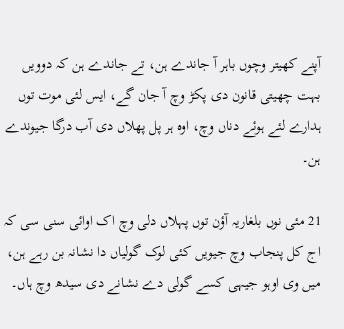آپنے کھیتر وچوں باہر آ جاندے ہن، تے جاندے ہن کہ دوویں بہت چھیتی قانون دی پکڑ وچ آ جان گے، ایس لئی موت توں ہدارے لئے ہوئے دناں وچ، اوہ ہر پل پھلاں دی آب درگا جیوندے ہن۔

21 مئی نوں بلغاریہ آؤن توں پہلاں دلی وچ اک اوائی سنی سی کہ اج کل پنجاب وچ جیویں کئی لوک گولیاں دا نشانہ بن رہے ہن، میں وی اوہو جیہی کسے گولی دے نشانے دی سیدھ وچ ہاں۔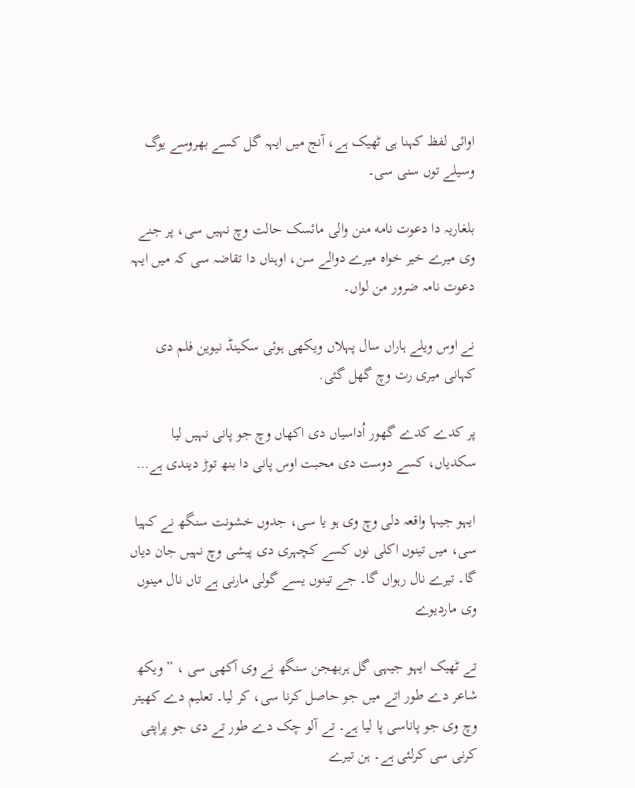اوائی لفظ کہنا ہی ٹھیک ہے، آنج میں ایہہ گل کسے بھروسے یوگ وسیلے توں سنی سی۔

بلغاریہ دا دعوت نامه منن والی مائسک حالت وچ نہیں سی، پر جنے وی میرے خیر خواہ میرے دوالے سن، اوہناں دا تقاضہ سی کہ میں ایہہ دعوت نامہ ضرور من لواں۔

نے اوس ویلے ہاراں سال پہلاں ویکھی ہوئی سکینڈ نیوین فلم دی کہانی میری رت وچ گھل گئی.

پر کدے کدے گھور اُداسیاں دی اکھاں وچ جو پانی نہیں لیا سکدیاں، کسے دوست دی محبت اوس پانی دا بنھ توڑ دیندی ہے…

ایہو جیہا واقعہ دلی وچ وی ہو یا سی، جدوں خشونت سنگھ نے کہیا سی، میں تینوں اکلی نوں کسے کچہری دی پیشی وچ نہیں جان دیاں گا۔ تیرے نال رہواں گا۔ جے تینوں یسے گولی مارنی ہے تاں نال مینوں وی ماردیوے

تے ٹھیک ایہو جیہی گل ہربھجن سنگھ نے وی آکھی سی ، ” ویکھ شاعر دے طور اتے میں جو حاصل کرنا سی، کر لیا۔ تعلیم دے کھیتر وچ وی جو پاناسی پا لیا ہے۔ تے آلو چک دے طور تے دی جو پراپتی کرنی سی کرلئی ہے۔ ہن تیرے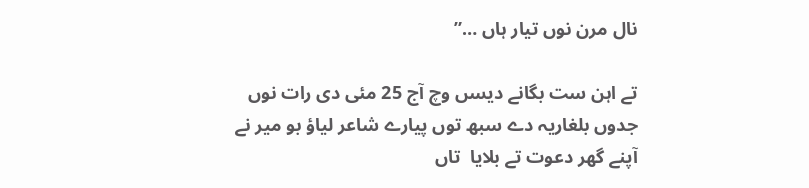نال مرن نوں تیار ہاں …”

تے اہن ست بگانے دیسں وچ آج 25 مئی دی رات نوں جدوں بلغاریہ دے سبھ توں پیارے شاعر لیاؤ بو میر نے آپنے گھر دعوت تے بلایا  تاں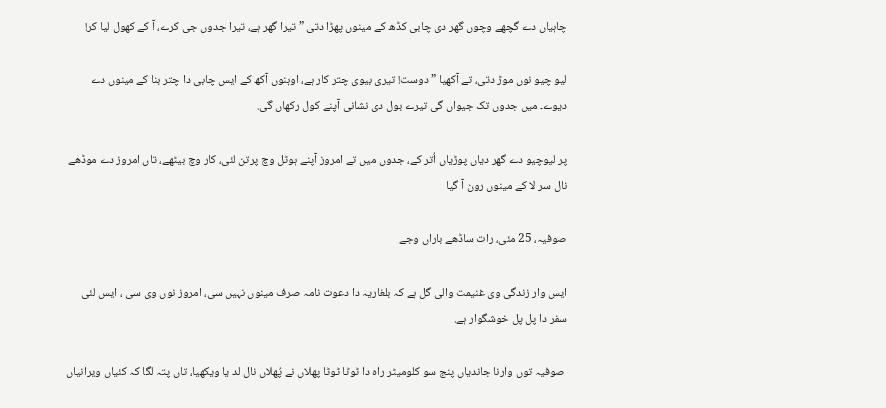چاہیاں دے گچھے وچوں گھر دی چابی کڈھ کے مینوں پھڑا دتی ” تیرا گھر ہے، تیرا جدوں جی کرے، آ کے کھول لیا کر!

لیو چیو نوں موڑ دتی، تے آکھیا ” دوست! تیری بیوی چتر کار ہے، اوہنوں آکھ کے ایس چابی دا چتر بنا کے مینوں دے دیوے۔ میں جدوں تک جیواں گی تیرے بول دی نشانی آپنے کول رکھاں گی.

پر لیوچیو دے گھر دیاں پوڑیاں اُتر کے، جدوں میں تے امروز آپنے ہوٹل وچ پرتن لئی، کار وچ بیٹھے، تاں امروز دے موڈھے نال سر لا کے مینوں رون آ گیا

صوفیہ، 25 مئی، رات ساڈھے باراں وجے

ایس وار زندگی وی غنیمت والی گل ہے کہ بلغاریہ دا دعوت نامہ صرف مینوں نہیں سی، امروز نوں وی سی ، ایس لئی سفر دا پل پل خوشگوار ہے.

 صوفیہ توں وارنا جاندیاں پنج سو کلومیٹر راہ دا ٹوٹا ٹوٹا پھلاں نے پُھلاں نال لد یا ویکھیا، تاں پتہ لگا کہ کئیاں ویرانیاں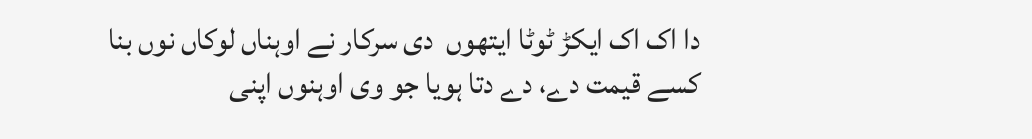دا اک اک ایکڑ ٹوٹا ایتھوں  دی سرکار نے اوہناں لوکاں نوں بنا کسے قیمت دے، دے دتا ہویا جو وی اوہنوں اپنی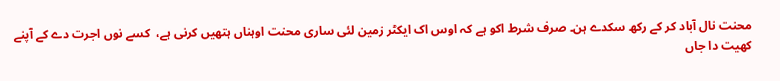محنت نال آباد کر کے رکھ سکدے ہن۔ صرف شرط اکو ہے کہ اوس اک ایکٹر زمین لئی ساری محنت اوہناں ہتھیں کرنی ہے،  کسے نوں اجرت دے کے آپنے کھیت دا جاں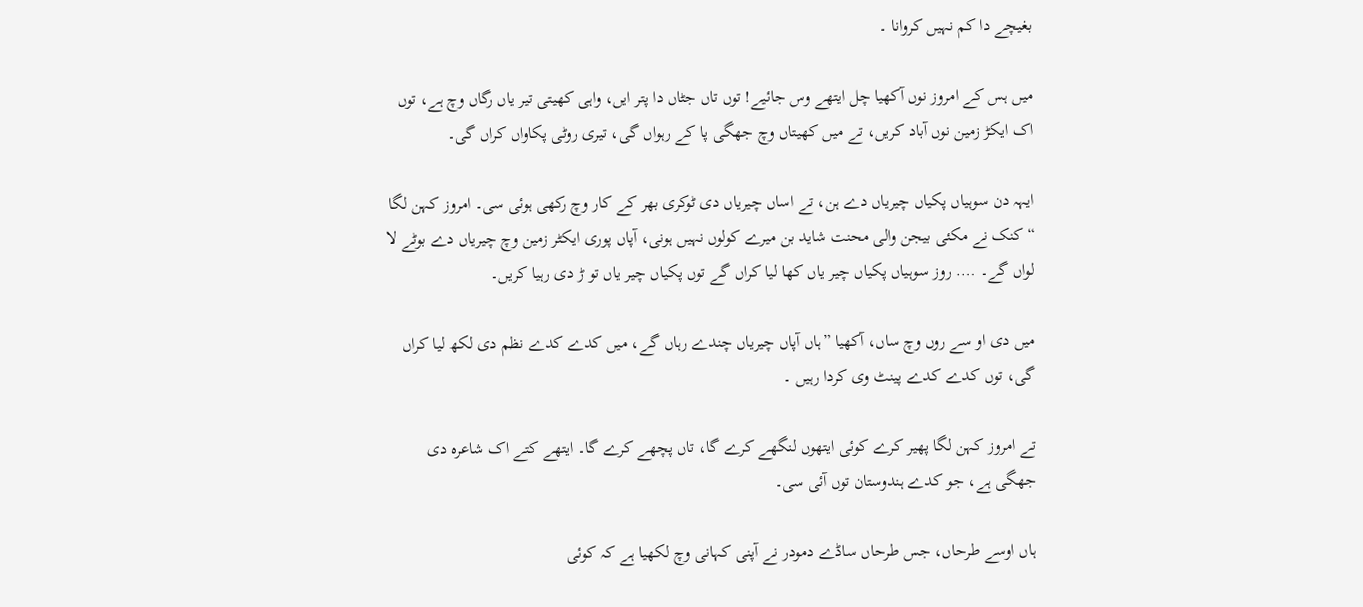بغیچے دا کم نہیں کروانا ۔

میں ہس کے امروز نوں آکھیا چل ایتھے وس جائیے! توں تاں جٹاں دا پتر ایں، واہی کھیتی تیر یاں رگاں وچ ہے، توں اک ایکڑ زمین نوں آباد کریں، تے میں کھیتاں وچ جھگی پا کے رہواں گی، تیری روٹی پکاواں کراں گی۔

ایہہ دن سوہیاں پکیاں چیریاں دے ہن، تے اساں چیریاں دی ٹوکری بھر کے کار وچ رکھی ہوئی سی۔ امروز کہن لگا “کنک نے مکئی بیجن والی محنت شاید بن میرے کولوں نہیں ہونی، آپاں پوری ایکٹر زمین وچ چیریاں دے بوٹے لا لواں گے۔ …. روز سوہیاں پکیاں چیر یاں کھا لیا کراں گے توں پکیاں چیر یاں تو ڑ دی رہیا کریں۔

میں دی او سے روں وچ ساں، آکھیا ”ہاں آپاں چیریاں چندے رہاں گے، میں کدے کدے نظم دی لکھ لیا کراں گی، توں کدے کدے پینٹ وی کردا رہیں ۔

تے امروز کہن لگا پھیر کرے کوئی ایتھوں لنگھے کرے گا، تاں پچھے کرے گا۔ ایتھے کتے اک شاعرہ دی جھگی ہے، جو کدے ہندوستان توں آئی سی۔

ہاں اوسے طرحاں، جس طرحاں ساڈے دمودر نے آپنی کہانی وچ لکھیا ہے کہ کوئی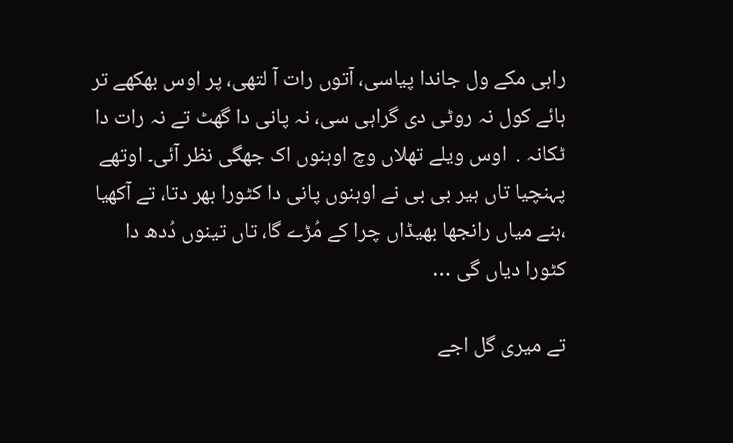راہی مکے ول جاندا پیاسی، آتوں رات آ لتھی، پر اوس بھکھے تر ہائے کول نہ روٹی دی گراہی سی، نہ پانی دا گھٹ تے نہ رات دا ٹکانہ .  اوس ویلے تھلاں وچ اوہنوں اک جھگی نظر آئی۔ اوتھے پہنچیا تاں ہیر بی بی نے اوہنوں پانی دا کٹورا بھر دتا، تے آکھیا ،ہنے میاں رانجھا بھیڈاں چرا کے مُڑے گا، تاں تینوں دُدھ دا کٹورا دیاں گی …

تے میری گل اجے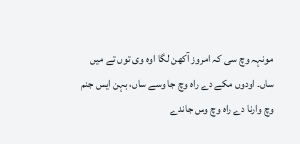مونہہ وچ سی کہ امروز آکھن لگا اوہ وی توں تے میں ساں۔ اودوں مکے دے راہ وچ جا وسے ساں، بہن ایس جنم وچ وارنا دے راہ وچ وس جاندے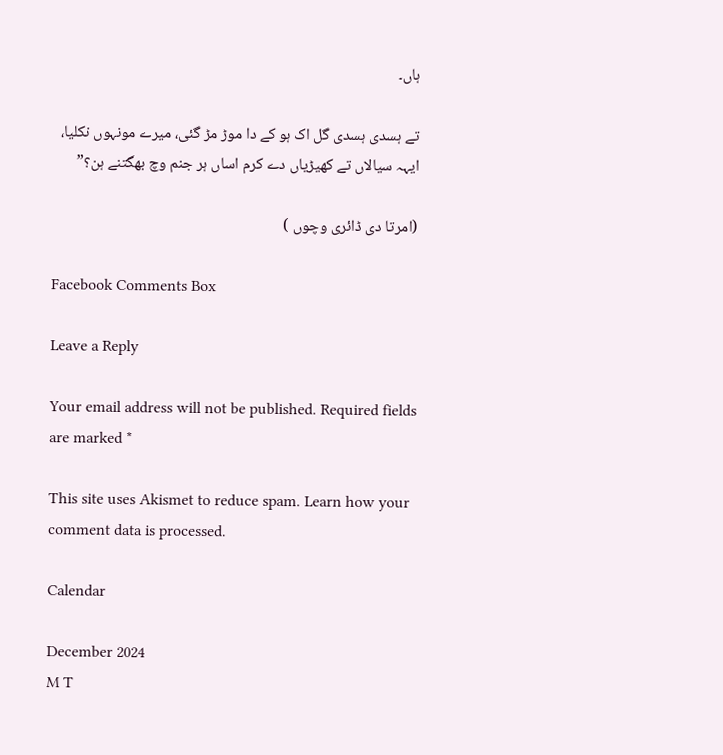ہاں۔

تے ہسدی ہسدی گل اک ہو کے دا موڑ مڑ گئی، میرے مونہوں نکلیا،  ایہہ سیالاں تے کھیڑیاں دے کرم اساں ہر جنم وچ بھگتنے ہن؟”

(امرتا دی ڈائری وچوں )

Facebook Comments Box

Leave a Reply

Your email address will not be published. Required fields are marked *

This site uses Akismet to reduce spam. Learn how your comment data is processed.

Calendar

December 2024
M T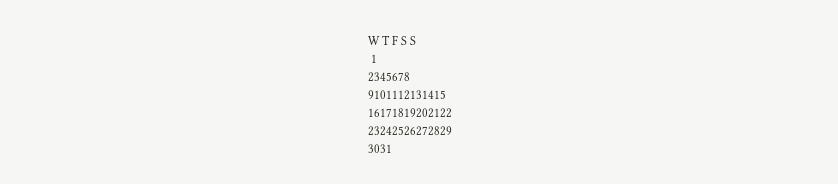W T F S S
 1
2345678
9101112131415
16171819202122
23242526272829
3031